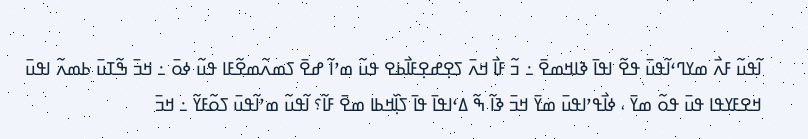ߊ߬ߟߎ߬ ߓߍ߯ ߘߌߣߵߊ߬ߟߎ߫ ߟߐ߬ ߊߟߊ߫ ߢߊߞߘߐ߫ ߸ ߏ߬ ߓߊ߯ ߞߍ߫ ߖߐ߲ߝߐ߲ߓߊ߯ߕߐ ߟߎ߬ ߘߴߊ߬ ߝߐ߫ ߖߘߍ߬ߘߐ߬ߓߊ ߟߎ߬ ߦߋ߫ ߸ ߞߏ߫ ߒ߬ߠߎ߫ ߕߘߍ߬ ߊߟߎ߫ ߞߐߓߌߟߊ ߟߎ߫ ߟߋ߬ ߘߌ߫ ، ߦߊ߯ߟߴߊߟߎ߫ ߘߌ߫ ߞߏ߫ ߢߊ߬ ߒ߬ ߡߵߊߟߊ߫ ߟߊ߫ ߖߊ߲߰ߞߕߊ ߘߐ߫ ߓߊ߬؟ ߊ߬ߟߎ߬ ߘߴߊ߬ߟߎ߫ ߖߋ߬ߓߌ߬ ߸ ߞߏ߫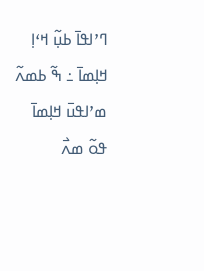ߣߴߊߟߊ߫ ߕߎ߲߬ ߞߵߊ߲ ߞߊ߲ߘߊ߫ ߸ ߒ߬ ߕߘߍ߬ ߘߴߊߟߎ߫ ߞߊ߲ߘߊ߫ ߟߋ߬ ߘߍ߯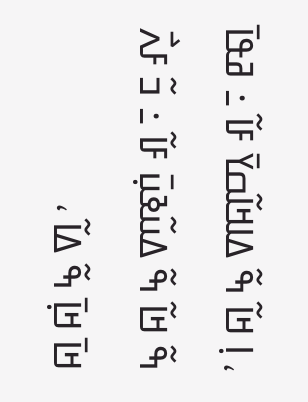، ߊ߲ ߞߊ߬ ߒ߬ ߡߊߞߊ߬ߛߌ߫ ߓߊ߬ ߸ ߥߟߊ߫ ߒ߬ ߞߊ߬ ߒ߬ ߡߎ߬ߢߎ߲߫ ߓߊ߬ ߸ ߏ߬ ߓߍ߯ ߞߊ߫ ߞߊ߲߫ ߒ߬ ߡߊ߬ ،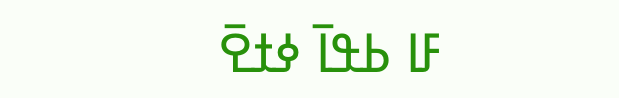ߓߊ ߕߟߊ߫ ߦߙߐ߫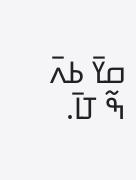ߛߌ߫ ߕߍ߫ ߒ߬ ߠߊ߫.